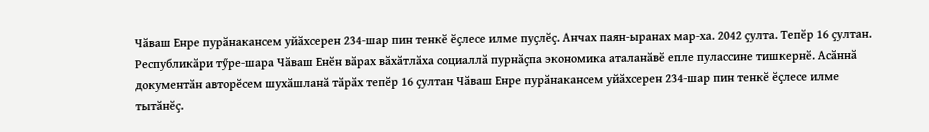Чӑваш Енре пурӑнакансем уйӑхсерен 234-шар пин тенкӗ ӗҫлесе илме пуҫлӗҫ. Анчах паян-ыранах мар-ха. 2042 ҫулта. Тепӗр 16 ҫултан.
Республикӑри тӳре-шара Чӑваш Енӗн вӑрах вӑхӑтлӑха социаллӑ пурнӑҫпа экономика аталанӑвӗ епле пулассине тишкернӗ. Асӑннӑ документӑн авторӗсем шухӑшланӑ тӑрӑх тепӗр 16 ҫултан Чӑваш Енре пурӑнакансем уйӑхсерен 234-шар пин тенкӗ ӗҫлесе илме тытӑнӗҫ.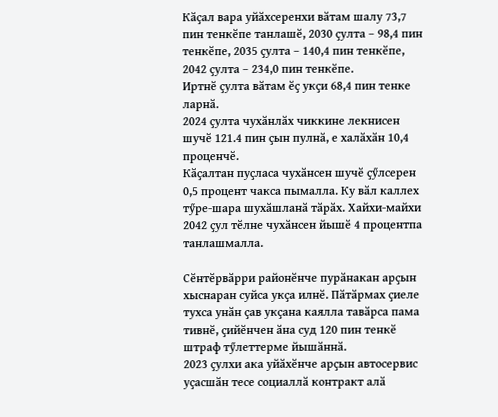Кӑҫал вара уйӑхсеренхи вӑтам шалу 73,7 пин тенкӗпе танлашӗ, 2030 ҫулта – 98,4 пин тенкӗпе, 2035 ҫулта – 140,4 пин тенкӗпе, 2042 ҫулта – 234,0 пин тенкӗпе.
Иртнӗ ҫулта вӑтам ӗҫ укҫи 68,4 пин тенке ларнӑ.
2024 ҫулта чухӑнлӑх чиккине лекнисен шучӗ 121.4 пин ҫын пулнӑ, е халӑхӑн 10,4 проценчӗ.
Кӑҫалтан пуҫласа чухӑнсен шучӗ ҫӳлсерен 0,5 процент чакса пымалла. Ку вӑл каллех тӳре-шара шухӑшланӑ тӑрӑх. Хайхи-майхи 2042 ҫул тӗлне чухӑнсен йышӗ 4 процентпа танлашмалла.

Сӗнтӗрвӑрри районӗнче пурӑнакан арҫын хыснаран суйса укҫа илнӗ. Пӑтӑрмах ҫиеле тухса унӑн ҫав укҫана каялла тавӑрса пама тивнӗ, ҫийӗнчен ӑна суд 120 пин тенкӗ штраф тӳлеттерме йышӑннӑ.
2023 ҫулхи ака уйӑхӗнче арҫын автосервис уҫасшӑн тесе социаллӑ контракт алӑ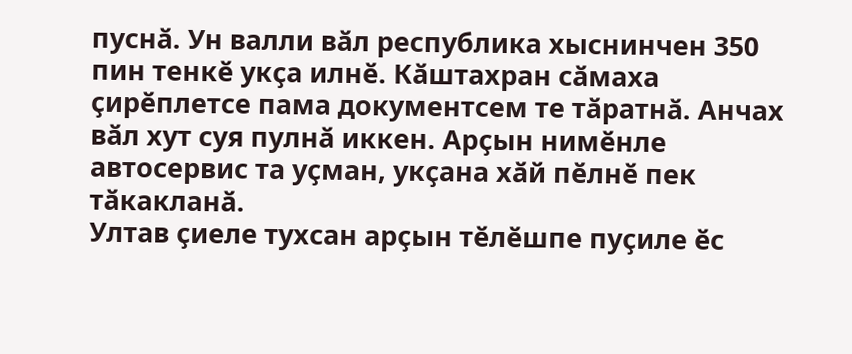пуснӑ. Ун валли вӑл республика хыснинчен 350 пин тенкӗ укҫа илнӗ. Кӑштахран сӑмаха ҫирӗплетсе пама документсем те тӑратнӑ. Анчах вӑл хут суя пулнӑ иккен. Арҫын нимӗнле автосервис та уҫман, укҫана хӑй пӗлнӗ пек тӑкакланӑ.
Ултав ҫиеле тухсан арҫын тӗлӗшпе пуҫиле ӗс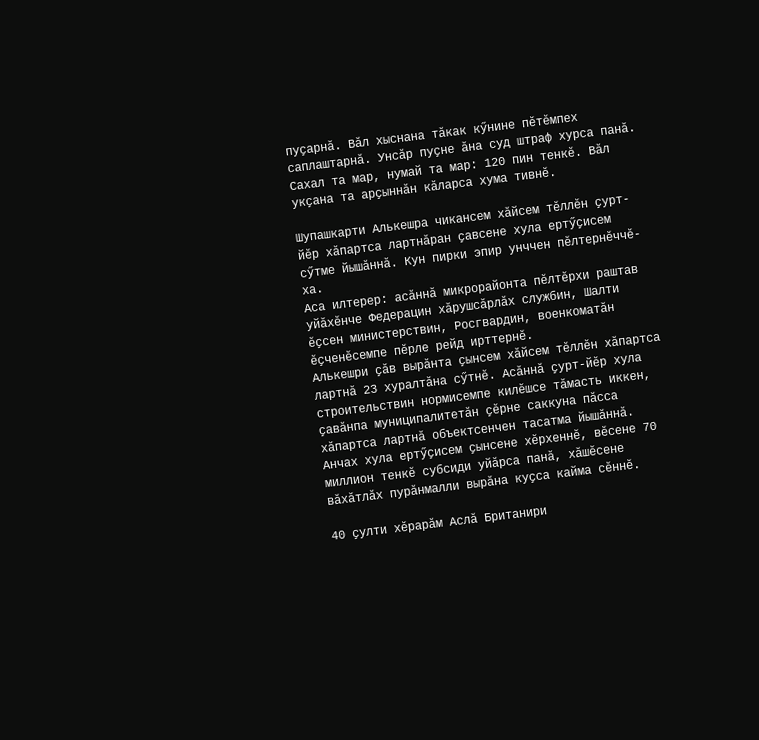пуҫарнӑ. Вӑл хыснана тӑкак кӳнине пӗтӗмпех саплаштарнӑ. Унсӑр пуҫне ӑна суд штраф хурса панӑ. Сахал та мар, нумай та мар: 120 пин тенкӗ. Вӑл укҫана та арҫыннӑн кӑларса хума тивнӗ.

Шупашкарти Алькешра чикансем хӑйсем тӗллӗн ҫурт-йӗр хӑпартса лартнӑран ҫавсене хула ертӳҫисем сӳтме йышӑннӑ. Кун пирки эпир унччен пӗлтернӗччӗ-ха.
Аса илтерер: асӑннӑ микрорайонта пӗлтӗрхи раштав уйӑхӗнче Федерацин хӑрушсӑрлӑх службин, Шалти ӗҫсен министерствин, Росгвардин, военкоматӑн ӗҫченӗсемпе пӗрле рейд ирттернӗ.
Алькешри ҫӑв вырӑнта ҫынсем хӑйсем тӗллӗн хӑпартса лартнӑ 23 хуралтӑна сӳтнӗ. Асӑннӑ ҫурт-йӗр хула строительствин нормисемпе килӗшсе тӑмасть иккен, ҫавӑнпа муниципалитетӑн ҫӗрне саккуна пӑсса хӑпартса лартнӑ объектсенчен тасатма йышӑннӑ.
Анчах хула ертӳҫисем ҫынсене хӗрхеннӗ, вӗсене 70 миллион тенкӗ субсиди уйӑрса панӑ, хӑшӗсене вӑхӑтлӑх пурӑнмалли вырӑна куҫса кайма сӗннӗ.

40 ҫулти хӗрарӑм Аслӑ Британири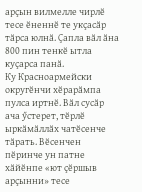арҫын вилмелле чирлӗ тесе ӗненнӗ те укҫасӑр тӑрса юлнӑ. Ҫапла вӑл ӑна 800 пин тенкӗ ытла куҫарса панӑ.
Ку Красноармейски округӗнчи хӗрарӑмпа пулса иртнӗ. Вӑл сусӑр ача ӳстерет, тӗрлӗ ыркӑмӑллӑх чатӗсенче тӑрать. Вӗсенчен пӗринче ун патне хӑйӗнпе «ют ҫӗршыв арҫынни» тесе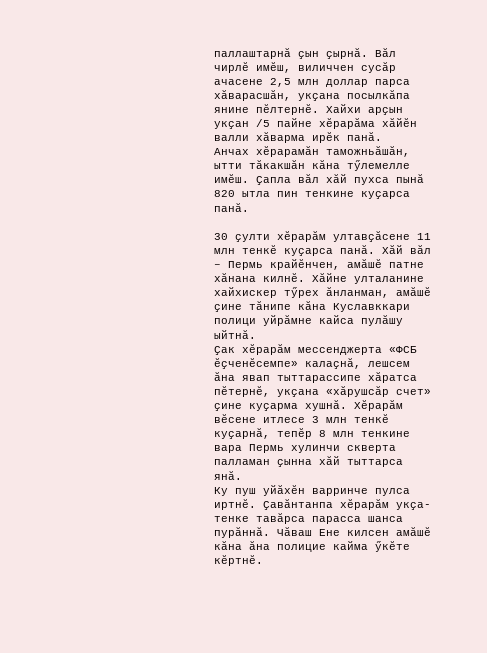паллаштарнӑ ҫын ҫырнӑ. Вӑл чирлӗ имӗш, виличчен сусӑр ачасене 2,5 млн доллар парса хӑварасшӑн, укҫана посылкӑпа янине пӗлтернӗ. Хайхи арҫын укҫан /5 пайне хӗрарӑма хӑйӗн валли хӑварма ирӗк панӑ.
Анчах хӗрарамӑн таможньӑшӑн, ытти тӑкакшӑн кӑна тӳлемелле имӗш. Ҫапла вӑл хӑй пухса пынӑ 820 ытла пин тенкине куҫарса панӑ.

30 ҫулти хӗрарӑм ултавҫӑсене 11 млн тенкӗ куҫарса панӑ. Хӑй вӑл – Пермь крайӗнчен, амӑшӗ патне хӑнана килнӗ. Хӑйне улталанине хайхискер тӳрех ӑнланман, амӑшӗ ҫине тӑнипе кӑна Куславккари полици уйрӑмне кайса пулӑшу ыйтнӑ.
Ҫак хӗрарӑм мессенджерта «ФСБ ӗҫченӗсемпе» калаҫнӑ, лешсем ӑна явап тыттарассипе хӑратса пӗтернӗ, укҫана «хӑрушсӑр счет» ҫине куҫарма хушнӑ. Хӗрарӑм вӗсене итлесе 3 млн тенкӗ куҫарнӑ, тепӗр 8 млн тенкине вара Пермь хулинчи скверта палламан ҫынна хӑй тыттарса янӑ.
Ку пуш уйӑхӗн варринче пулса иртнӗ. Ҫавӑнтанпа хӗрарӑм укҫа-тенке тавӑрса парасса шанса пурӑннӑ. Чӑваш Ене килсен амӑшӗ кӑна ӑна полицие кайма ӳкӗте кӗртнӗ.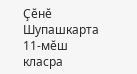Ҫӗнӗ Шупашкарта 11-мӗш класра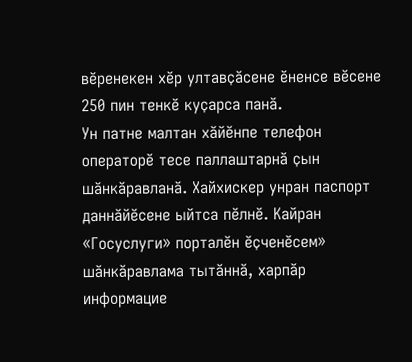вӗренекен хӗр ултавҫӑсене ӗненсе вӗсене 250 пин тенкӗ куҫарса панӑ.
Ун патне малтан хӑйӗнпе телефон операторӗ тесе паллаштарнӑ ҫын шӑнкӑравланӑ. Хайхискер унран паспорт даннӑйӗсене ыйтса пӗлнӗ. Кайран «Госуслуги» порталӗн ӗҫченӗсем» шӑнкӑравлама тытӑннӑ, харпӑр информацие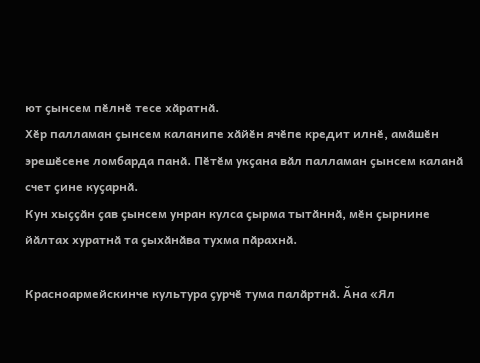ют ҫынсем пӗлнӗ тесе хӑратнӑ.
Хӗр палламан ҫынсем каланипе хӑйӗн ячӗпе кредит илнӗ, амӑшӗн эрешӗсене ломбарда панӑ. Пӗтӗм укҫана вӑл палламан ҫынсем каланӑ счет ҫине куҫарнӑ.
Кун хыҫҫӑн ҫав ҫынсем унран кулса ҫырма тытӑннӑ, мӗн ҫырнине йӑлтах хуратнӑ та ҫыхӑнӑва тухма пӑрахнӑ.

Красноармейскинче культура ҫурчӗ тума палӑртнӑ. Ӑна «Ял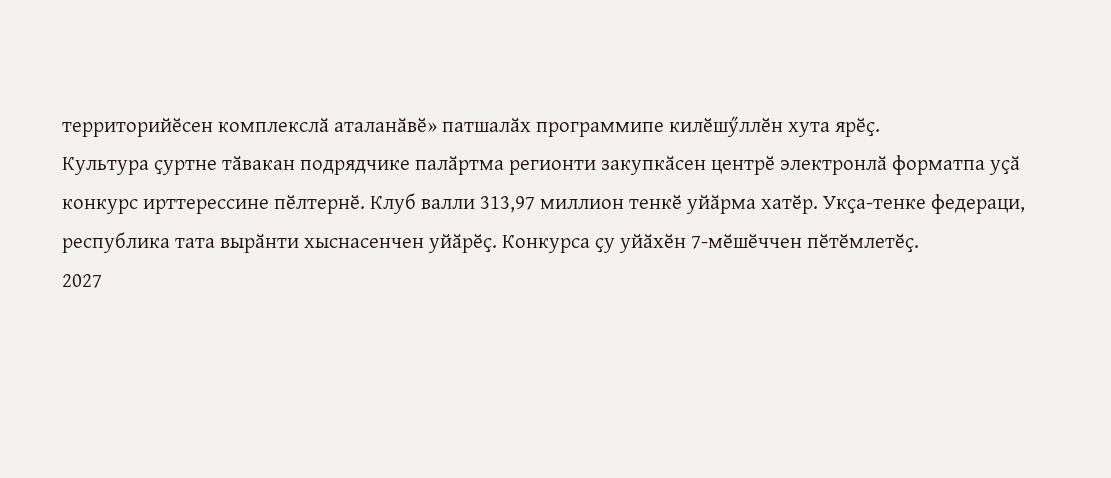территорийӗсен комплекслӑ аталанӑвӗ» патшалӑх программипе килӗшӳллӗн хута ярӗҫ.
Культура ҫуртне тӑвакан подрядчике палӑртма регионти закупкӑсен центрӗ электронлӑ форматпа уҫӑ конкурс ирттерессине пӗлтернӗ. Клуб валли 313,97 миллион тенкӗ уйӑрма хатӗр. Укҫа-тенке федераци, республика тата вырӑнти хыснасенчен уйӑрӗҫ. Конкурса ҫу уйӑхӗн 7-мӗшӗччен пӗтӗмлетӗҫ.
2027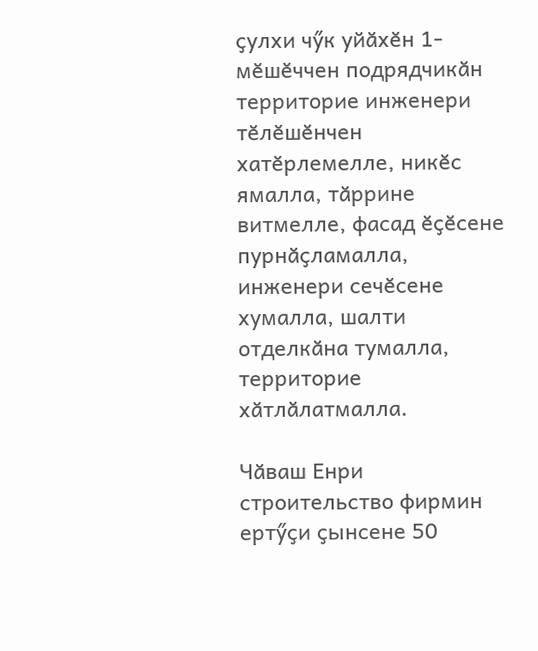ҫулхи чӳк уйӑхӗн 1-мӗшӗччен подрядчикӑн территорие инженери тӗлӗшӗнчен хатӗрлемелле, никӗс ямалла, тӑррине витмелле, фасад ӗҫӗсене пурнӑҫламалла, инженери сечӗсене хумалла, шалти отделкӑна тумалла, территорие хӑтлӑлатмалла.

Чӑваш Енри строительство фирмин ертӳҫи ҫынсене 50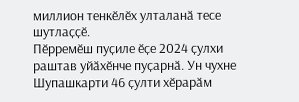миллион тенкӗлӗх улталанӑ тесе шутлаҫҫӗ.
Пӗрремӗш пуҫиле ӗҫе 2024 ҫулхи раштав уйӑхӗнче пуҫарнӑ. Ун чухне Шупашкарти 46 ҫулти хӗрарӑм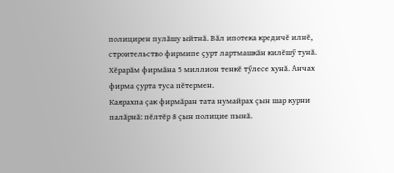полицирен пулӑшу ыйтнӑ. Вӑл ипотека кредичӗ илнӗ, строительство фирмипе ҫурт лартмашкӑн килӗшӳ тунӑ. Хӗрарӑм фирмӑна 5 миллион тенкӗ тӳлесе хунӑ. Анчах фирма ҫурта туса пӗтермен.
Каярахпа ҫак фирмӑран тата нумайрах ҫын шар курни палӑрнӑ: пӗлтӗр 8 ҫын полицие пынӑ.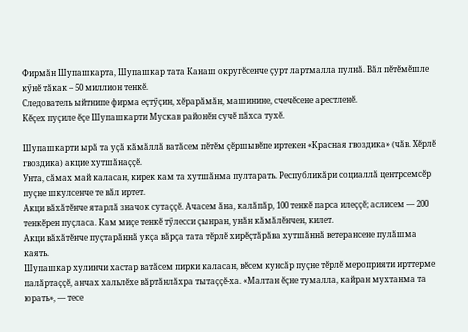Фирмӑн Шупашкарта, Шупашкар тата Канаш округӗсенче ҫурт лартмалла пулнӑ. Вӑл пӗтӗмӗшле кӳнӗ тӑкак – 50 миллион тенкӗ.
Следователь ыйтнипе фирма еҫтӳҫин, хӗрарӑмӑн, машинине, счечӗсене арестленӗ.
Кӗҫех пуҫиле ӗҫе Шупашкарти Мускав районӗн сучӗ пӑхса тухӗ.

Шупашкарти ырӑ та уҫӑ кӑмӑллӑ ватӑсем пӗтӗм ҫӗршывӗпе иртекен «Красная гвоздика» (чӑв. Хӗрлӗ гвоздика) акцие хутшӑнаҫҫӗ.
Унта, сӑмах май каласан, кирек кам та хутшӑнма пултарать. Республикӑри социаллӑ центрсемсӗр пуҫне шкулсенче те вӑл иртет.
Акци вӑхӑтӗнче ятарлӑ значок сутаҫҫӗ. Ачасем ӑна, калӑпӑр, 100 тенкӗ парса илеҫҫӗ; аслисем — 200 тенкӗрен пуҫласа. Кам миҫе тенкӗ тӳлесси ҫынран, унӑн кӑмӑлӗнчен, килет.
Акци вӑхӑтӗнче пуҫтарӑннӑ укҫа вӑрҫа тата тӗрлӗ хирӗҫтӑрӑва хутшӑннӑ ветерансене пулӑшма каять.
Шупашкар хулинчи хастар ватӑсем пирки каласан, вӗсем кунсӑр пуҫне тӗрлӗ мероприяти ирттерме палӑртаҫҫӗ, анчах хальлӗхе вӑртӑнлӑхра тытаҫҫӗ-ха. «Малтан ӗҫне тумалла, кайран мухтанма та юрать», — тесе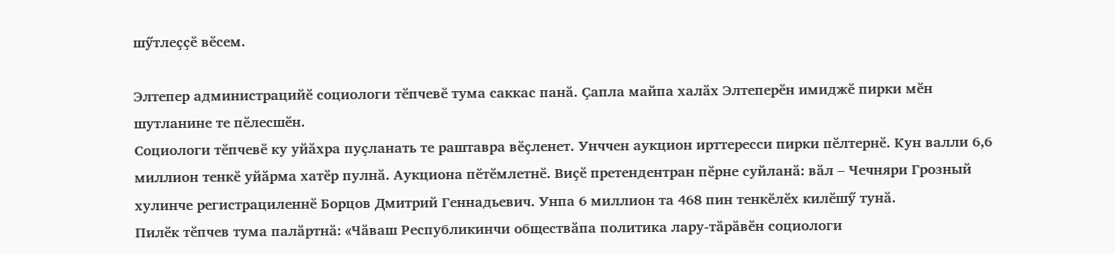шӳтлеҫҫӗ вӗсем.

Элтепер администрацийӗ социологи тӗпчевӗ тума саккас панӑ. Ҫапла майпа халӑх Элтеперӗн имиджӗ пирки мӗн шутланине те пӗлесшӗн.
Социологи тӗпчевӗ ку уйӑхра пуҫланать те раштавра вӗҫленет. Унччен аукцион ирттересси пирки пӗлтернӗ. Кун валли 6,6 миллион тенкӗ уйӑрма хатӗр пулнӑ. Аукциона пӗтӗмлетнӗ. Виҫӗ претендентран пӗрне суйланӑ: вӑл – Чечняри Грозный хулинче регистрациленнӗ Борцов Дмитрий Геннадьевич. Унпа 6 миллион та 468 пин тенкӗлӗх килӗшӳ тунӑ.
Пилӗк тӗпчев тума палӑртнӑ: «Чӑваш Республикинчи обществӑпа политика лару-тӑрӑвӗн социологи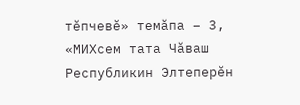тӗпчевӗ» темӑпа – 3, «МИХсем тата Чӑваш Республикин Элтеперӗн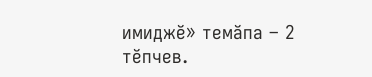имиджӗ» темӑпа – 2 тӗпчев.